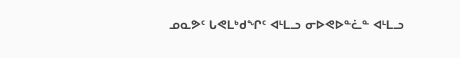ᓄᓇᕗᑦ ᒐᕙᒪᒃᑯᖏᑦ ᐊᒻᒪᓗ ᓂᐅᕙᐅᓐᓛᓐ ᐊᒻᒪᓗ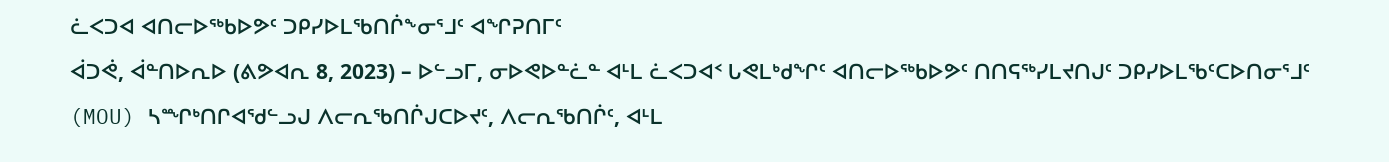ᓛᐸᑐᐊ ᐊᑎᓕᐅᖅᑲᐅᕗᑦ ᑐᑭᓯᐅᒪᖃᑎᒌᖕᓂᕐᒧᑦ ᐊᖏᕈᑎᒥᑦ
ᐋᑐᕚ, ᐋᓐᑎᐅᕆᐅ (ᕕᕗᐊᕆ 8, 2023) – ᐅᓪᓗᒥ, ᓂᐅᕙᐅᓐᓛᓐ ᐊᒻᒪ ᓛᐸᑐᐊᑉ ᒐᕙᒪᒃᑯᖏᑦ ᐊᑎᓕᐅᖅᑲᐅᕗᑦ ᑎᑎᕋᖅᓯᒪᔪᑎᒍᑦ ᑐᑭᓯᐅᒪᖃᑦᑕᐅᑎᓂᕐᒧᑦ (MOU) ᓴᙱᒃᑎᒋᐊᖁᓪᓗᒍ ᐱᓕᕆᖃᑎᒌᒍᑕᐅᔪᑦ, ᐱᓕᕆᖃᑎᒌᑦ, ᐊᒻᒪ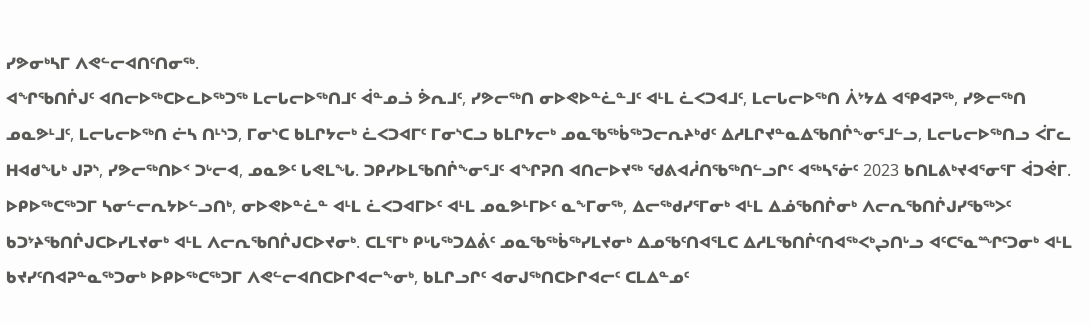ᓯᕗᓂᒃᓴᒥ ᐱᕙᓪᓕᐊᑎᑦᑎᓂᖅ.
ᐊᖏᖃᑎᒌᒍᑦ ᐊᑎᓕᐅᖅᑕᐅᓚᐅᖅᑐᖅ ᒪᓕᒐᓕᐅᖅᑎᒧᑦ ᐋᓐᓄᓘ ᕘᕆᒧᑦ, ᓯᕗᓕᖅᑎ ᓂᐅᕙᐅᓐᓛᓐᒧᑦ ᐊᒻᒪ ᓛᐸᑐᐊᒧᑦ, ᒪᓕᒐᓕᐅᖅᑎ ᐲᔾᔭᐃ ᐊᕿᐊᕈᖅ, ᓯᕗᓕᖅᑎ ᓄᓇᕗᒻᒧᑦ, ᒪᓕᒐᓕᐅᖅᑎ ᓖᓴ ᑎᒻᔅᑐ, ᒥᓂᔅᑕ ᑲᒪᒋᔭᓕᒃ ᓛᐸᑐᐊᒥᑦ ᒥᓂᔅᑕᓗ ᑲᒪᒋᔭᓕᒃ ᓄᓇᖃᖅᑳᖅᑐᓕᕆᔨᒃᑯᑦ ᐃᓱᒪᒋᔪᓐᓇᐃᖃᑎᒌᖕᓂᕐᒧᓪᓗ, ᒪᓕᒐᓕᐅᖅᑎᓗ ᐹᒥᓚ ᕼᐊᑯᖓᒃ ᒍᕈᔅ, ᓯᕗᓕᖅᑎᐅᑉ ᑐᒡᓕᐊ, ᓄᓇᕗᑦ ᒐᕙᒪᖓ. ᑐᑭᓯᐅᒪᖃᑎᒌᖕᓂᕐᒧᑦ ᐊᖏᕈᑎ ᐊᑎᓕᐅᔪᖅ ᖁᕕᐊᓲᑎᖃᖅᑎᓪᓗᒋᑦ ᐊᖅᓴᕐᓃᑦ 2023 ᑲᑎᒪᕕᒃᔪᐊᕐᓂᕐᒥ ᐋᑐᕚᒥ.
ᐅᑭᐅᖅᑕᖅᑐᒥ ᓴᓂᓪᓕᕆᔭᐅᓪᓗᑎᒃ, ᓂᐅᕙᐅᓐᓛᓐ ᐊᒻᒪ ᓛᐸᑐᐊᒥᐅᑦ ᐊᒻᒪ ᓄᓇᕗᒻᒥᐅᑦ ᓇᖕᒥᓂᖅ, ᐃᓕᖅᑯᓯᕐᒥᓂᒃ ᐊᒻᒪ ᐃᓅᖃᑎᒌᓂᒃ ᐱᓕᕆᖃᑎᒌᒍᓯᖃᖅᐳᑦ ᑲᑐᔾᔨᖃᑎᒌᒍᑕᐅᓯᒪᔪᓂᒃ ᐊᒻᒪ ᐱᓕᕆᖃᑎᒌᒍᑕᐅᔪᓂᒃ. ᑕᒪᕐᒥᒃ ᑭᒡᒐᖅᑐᐃᕖᑦ ᓄᓇᖃᖅᑳᖅᓯᒪᔪᓂᒃ ᐃᓄᖃᑦᑎᐊᕐᒪᑕ ᐃᓱᒪᖃᑎᒌᑦᑎᐊᖅᐸᒃᖢᑎᒡᓗ ᐊᑦᑕᕐᓇᙱᑦᑐᓂᒃ ᐊᒻᒪ ᑲᔪᓯᑦᑎᐊᕈᓐᓇᖅᑐᓂᒃ ᐅᑭᐅᖅᑕᖅᑐᒥ ᐱᕙᓪᓕᐊᑎᑕᐅᒋᐊᓕᖕᓂᒃ, ᑲᒪᒋᓗᒋᑦ ᐊᓂᒍᖅᑎᑕᐅᒋᐊᓕᑦ ᑕᒪᐃᓐᓄᑦ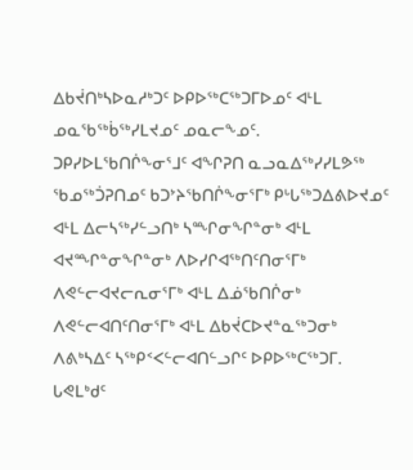ᐃᑲᔫᑎᒃᓴᐅᓇᓱᒃᑐᑦ ᐅᑭᐅᖅᑕᖅᑐᒥᐅᓄᑦ ᐊᒻᒪ ᓄᓇᖃᖅᑳᖅᓯᒪᔪᓄᑦ ᓄᓇᓕᖕᓄᑦ.
ᑐᑭᓯᐅᒪᖃᑎᒌᖕᓂᕐᒧᑦ ᐊᖏᕈᑎ ᓇᓗᓇᐃᖅᓯᓯᒪᕗᖅ ᖃᓄᖅᑑᕈᑎᓄᑦ ᑲᑐᔾᔨᖃᑎᒌᖕᓂᕐᒥᒃ ᑭᒡᒐᖅᑐᐃᕕᐅᔪᓄᑦ ᐊᒻᒪ ᐃᓕᓴᖅᓯᓪᓗᑎᒃ ᓴᙱᓂᖏᓐᓂᒃ ᐊᒻᒪ ᐊᔪᙱᓐᓂᖏᓐᓂᒃ ᐱᐅᓯᒋᐊᖅᑎᑦᑎᓂᕐᒥᒃ ᐱᕙᓪᓕᐊᔪᓕᕆᓂᕐᒥᒃ ᐊᒻᒪ ᐃᓅᖃᑎᒌᓂᒃ ᐱᕙᓪᓕᐊᑎᑦᑎᓂᕐᒥᒃ ᐊᒻᒪ ᐃᑲᔫᑕᐅᔪᓐᓇᖅᑐᓂᒃ ᐱᕕᒃᓴᐃᑦ ᓴᖅᑭᑉᐸᓪᓕᐊᑎᓪᓗᒋᑦ ᐅᑭᐅᖅᑕᖅᑐᒥ.
ᒐᕙᒪᒃᑯᑦ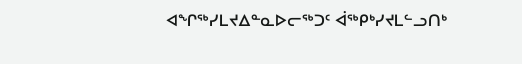ᐊᖏᖅᓯᒪᔪᐃᓐᓇᐅᓕᖅᑐᑦ ᐋᖅᑭᒃᓯᔪᒪᓪᓗᑎᒃ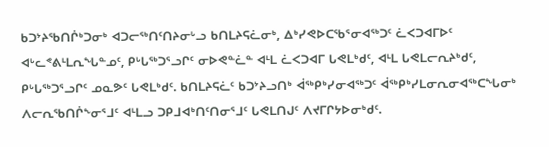ᑲᑐᔾᔨᖃᑎᒌᒃᑐᓂᒃ ᐊᑐᓕᖅᑎᑦᑎᔨᓂᒡᓗ ᑲᑎᒪᔨᕋᓛᓂᒃ, ᐃᒃᓯᕙᐅᑕᖃᕐᓂᐊᖅᑐᑦ ᓛᐸᑐᐊᒥᐅᑦ ᐊᒡᓚᕝᕕᒻᒪᕆᖓᓐᓄᑦ, ᑭᒡᒐᖅᑐᕐᓗᒋᑦ ᓂᐅᕙᓐᓛᓐ ᐊᒻᒪ ᓛᐸᑐᐊᒥ ᒐᕙᒪᒃᑯᑦ, ᐊᒻᒪ ᒐᕙᒪᓕᕆᔨᒃᑯᑦ, ᑭᒡᒐᖅᑐᕐᓗᒋᑦ ᓄᓇᕗᑦ ᒐᕙᒪᒃᑯᑦ. ᑲᑎᒪᔨᕋᓛᑦ ᑲᑐᔾᔨᓗᑎᒃ ᐋᖅᑭᒃᓯᓂᐊᖅᑐᑦ ᐋᖅᑭᒃᓯᒪᓂᕆᓂᐊᖅᑕᖓᓂᒃ ᐱᓕᕆᖃᑎᒌᖕᓂᕐᒧᑦ ᐊᒻᒪᓗ ᑐᑭᒧᐊᒃᑎᑦᑎᓂᕐᒧᑦ ᒐᕙᒪᑎᒍᑦ ᐱᔪᒥᒋᔭᐅᓂᒃᑯᑦ.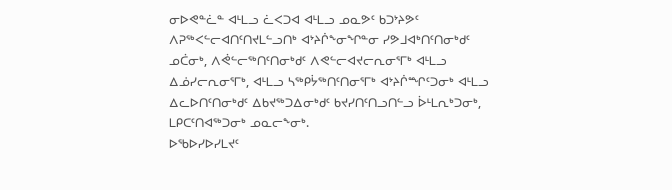ᓂᐅᕙᓐᓛᓐ ᐊᒻᒪᓗ ᓛᐸᑐᐊ ᐊᒻᒪᓗ ᓄᓇᕗᑦ ᑲᑐᔾᔨᕗᑦ ᐱᕈᖅᐸᓪᓕᐊᑎᑦᑎᔪᒪᓪᓗᑎᒃ ᐊᔾᔨᒌᖕᓂᖏᓐᓂ ᓯᕗᒧᐊᒃᑎᑦᑎᓂᒃᑯᑦ ᓄᑖᓂᒃ, ᐱᕚᓪᓕᖅᑎᑦᑎᓂᒃᑯᑦ ᐱᕙᓪᓕᐊᔪᓕᕆᓂᕐᒥᒃ ᐊᒻᒪᓗ ᐃᓅᓯᓕᕆᓂᕐᒥᒃ, ᐊᒻᒪᓗ ᓴᖅᑭᔮᖅᑎᑦᑎᓂᕐᒥᒃ ᐊᔾᔨᒌᙱᑦᑐᓂᒃ ᐊᒻᒪᓗ ᐃᓚᐅᑎᑦᑎᓂᒃᑯᑦ ᐃᑲᔪᖅᑐᐃᓂᒃᑯᑦ ᑲᔪᓯᑎᑦᑎᓗᑎᓪᓗ ᐆᒻᒪᕆᒃᑐᓂᒃ, ᒪᑭᑕᑦᑎᐊᖅᑐᓂᒃ ᓄᓇᓕᖕᓂᒃ.
ᐅᖃᐅᓯᐅᓯᒪᔪᑦ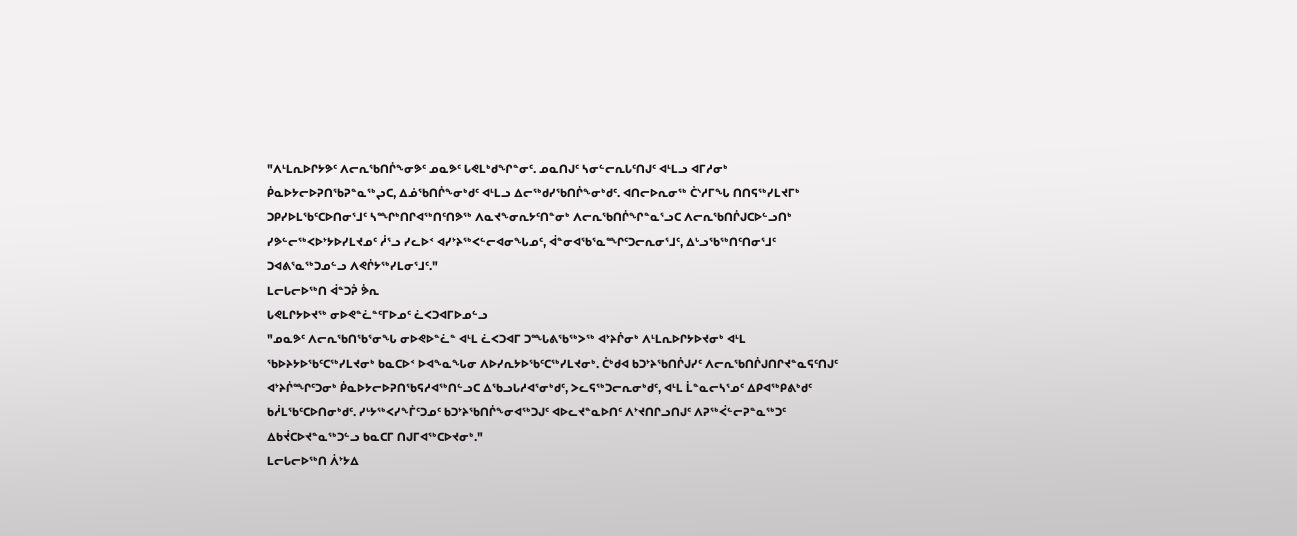"ᐱᒻᒪᕆᐅᒋᔭᕗᑦ ᐱᓕᕆᖃᑎᒌᖕᓂᕗᑦ ᓄᓇᕗᑦ ᒐᕙᒪᒃᑯᖏᓐᓂᑦ. ᓄᓇᑎᒍᑦ ᓴᓂᓪᓕᕆᒐᑦᑎᒍᑦ ᐊᒻᒪᓗ ᐊᒥᓱᓂᒃ ᑮᓇᐅᔭᓕᐅᕈᑎᖃᕈᓐᓇᖅᖢᑕ, ᐃᓅᖃᑎᒌᖕᓂᒃᑯᑦ ᐊᒻᒪᓗ ᐃᓕᖅᑯᓯᖃᑎᒌᖕᓂᒃᑯᑦ. ᐊᑎᓕᐅᕆᓂᖅ ᑖᔅᓱᒥᖓ ᑎᑎᕋᖅᓯᒪᔪᒥᒃ ᑐᑭᓯᐅᒪᖃᑦᑕᐅᑎᓂᕐᒧᑦ ᓴᙱᒃᑎᒋᐊᖅᑎᑦᑎᕗᖅ ᐱᓇᔪᖕᓂᕆᔭᑦᑎᓐᓂᒃ ᐱᓕᕆᖃᑎᒌᖏᓐᓇᕐᓗᑕ ᐱᓕᕆᖃᑎᒌᒍᑕᐅᓪᓗᑎᒃ ᓯᕗᓪᓕᖅᐸᐅᔾᔭᐅᓯᒪᔪᓄᑦ ᓲᕐᓗ ᓯᓚᐅᑉ ᐊᓯᔾᔨᖅᐸᓪᓕᐊᓂᖓᓄᑦ, ᐋᓐᓂᐊᖃᕐᓇᙱᑦᑐᓕᕆᓂᕐᒧᑦ, ᐃᒡᓗᖃᖅᑎᑦᑎᓂᕐᒧᑦ ᑐᐊᕕᕐᓇᖅᑐᓄᓪᓗ ᐱᕙᒌᔭᖅᓯᒪᓂᕐᒧᑦ."
ᒪᓕᒐᓕᐅᖅᑎ ᐋᓐᑐᕉ ᕘᕆ
ᒐᕙᒪᒋᔭᐅᔪᖅ ᓂᐅᕙᓐᓛᓐᑦᒥᐅᓄᑦ ᓛᐸᑐᐊᒥᐅᓄᓪᓗ
"ᓄᓇᕗᑦ ᐱᓕᕆᖃᑎᖃᕐᓂᖓ ᓂᐅᕙᐅᓐᓛᓐ ᐊᒻᒪ ᓛᐸᑐᐊᒥ ᑐᙵᕕᖃᖅᐳᖅ ᐊᔾᔨᒌᓂᒃ ᐱᒻᒪᕆᐅᒋᔭᐅᔪᓂᒃ ᐊᒻᒪ ᖃᐅᔨᔭᐅᖃᑦᑕᖅᓯᒪᔪᓂᒃ ᑲᓇᑕᐅᑉ ᐅᐊᖕᓇᖓᓂ ᐱᐅᓯᕆᔭᐅᖃᑦᑕᖅᓯᒪᔪᓂᒃ. ᑖᒃᑯᐊ ᑲᑐᔾᔨᖃᑎᒌᒍᓯᑦ ᐱᓕᕆᖃᑎᒌᒍᑎᒋᔪᓐᓇᕋᑦᑎᒍᑦ ᐊᔾᔨᒌᙱᑦᑐᓂᒃ ᑮᓇᐅᔭᓕᐅᕈᑎᖃᕋᓱᐊᖅᑎᓪᓗᑕ ᐃᖃᓗᒐᓱᐊᕐᓂᒃᑯᑦ, ᐳᓚᕋᖅᑐᓕᕆᓂᒃᑯᑦ, ᐊᒻᒪ ᒫᓐᓇᓕᓴᕐᓄᑦ ᐃᑭᐊᖅᑭᕕᒃᑯᑦ ᑲᓲᒪᖃᑦᑕᐅᑎᓂᒃᑯᑦ. ᓯᒡᔭᖅᐸᓯᖕᒦᑦᑐᓄᑦ ᑲᑐᔾᔨᖃᑎᒌᖕᓂᐊᖅᑐᒍᑦ ᐊᐅᓚᔪᓐᓇᐅᑎᑦ ᐱᔾᔪᑎᒋᓗᑎᒍᑦ ᐱᕈᖅᐹᓪᓕᕈᓐᓇᖅᑐᑦ ᐃᑲᔫᑕᐅᔪᓐᓇᖅᑐᓪᓗ ᑲᓇᑕᒥ ᑎᒍᒥᐊᖅᑕᐅᔪᓂᒃ."
ᒪᓕᒐᓕᐅᖅᑎ ᐲᔾᔭᐃ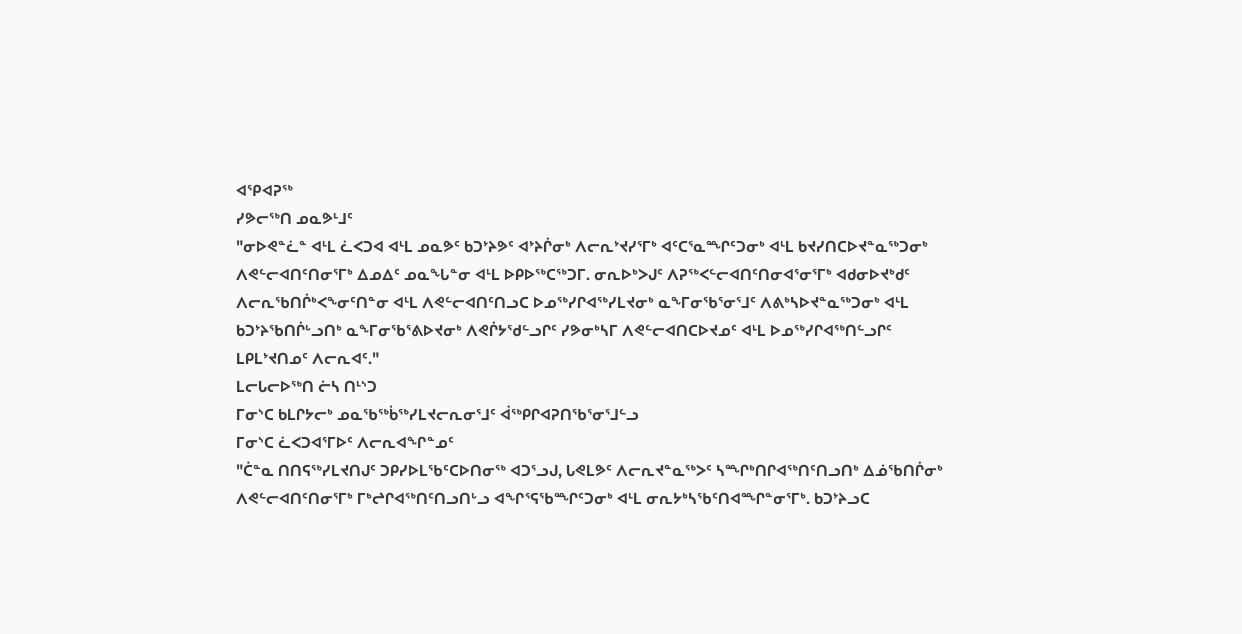ᐊᕿᐊᕈᖅ
ᓯᕗᓕᖅᑎ ᓄᓇᕗᒻᒧᑦ
"ᓂᐅᕙᓐᓛᓐ ᐊᒻᒪ ᓛᐸᑐᐊ ᐊᒻᒪ ᓄᓇᕗᑦ ᑲᑐᔾᔨᕗᑦ ᐊᔾᔨᒌᓂᒃ ᐱᓕᕆᔾᔪᓯᕐᒥᒃ ᐊᑦᑕᕐᓇᙱᑦᑐᓂᒃ ᐊᒻᒪ ᑲᔪᓯᑎᑕᐅᔪᓐᓇᖅᑐᓂᒃ ᐱᕙᓪᓕᐊᑎᑦᑎᓂᕐᒥᒃ ᐃᓄᐃᑦ ᓄᓇᖓᓐᓂ ᐊᒻᒪ ᐅᑭᐅᖅᑕᖅᑐᒥ. ᓂᕆᐅᒃᐳᒍᑦ ᐱᕈᖅᐸᓪᓕᐊᑎᑦᑎᓂᐊᕐᓂᕐᒥᒃ ᐊᑯᓂᐅᔪᒃᑯᑦ ᐱᓕᕆᖃᑎᒌᒃᐸᖕᓂᑦᑎᓐᓂ ᐊᒻᒪ ᐱᕙᓪᓕᐊᑎᑦᑎᓗᑕ ᐅᓄᖅᓯᒋᐊᖅᓯᒪᔪᓂᒃ ᓇᖕᒥᓂᖃᕐᓂᕐᒧᑦ ᐱᕕᒃᓴᐅᔪᓐᓇᖅᑐᓂᒃ ᐊᒻᒪ ᑲᑐᔾᔨᖃᑎᒌᒡᓗᑎᒃ ᓇᖕᒥᓂᖃᕐᕕᐅᔪᓂᒃ ᐱᕙᒌᔭᖁᓪᓗᒋᑦ ᓯᕗᓂᒃᓴᒥ ᐱᕙᓪᓕᐊᑎᑕᐅᔪᓄᑦ ᐊᒻᒪ ᐅᓄᖅᓯᒋᐊᖅᑎᓪᓗᒋᑦ ᒪᑭᒪᔾᔪᑎᓄᑦ ᐱᓕᕆᐊᑦ."
ᒪᓕᒐᓕᐅᖅᑎ ᓖᓴ ᑎᒻᔅᑐ
ᒥᓂᔅᑕ ᑲᒪᒋᔭᓕᒃ ᓄᓇᖃᖅᑳᖅᓯᒪᔪᓕᕆᓂᕐᒧᑦ ᐋᖅᑭᒋᐊᕈᑎᖃᕐᓂᕐᒧᓪᓗ
ᒥᓂᔅᑕ ᓛᐸᑐᐊᕐᒥᐅᑦ ᐱᓕᕆᐊᖏᓐᓄᑦ
"ᑖᓐᓇ ᑎᑎᕋᖅᓯᒪᔪᑎᒍᑦ ᑐᑭᓯᐅᒪᖃᑦᑕᐅᑎᓂᖅ ᐊᑐᕐᓗᒍ, ᒐᕙᒪᕗᑦ ᐱᓕᕆᔪᓐᓇᖅᐳᑦ ᓴᙱᒃᑎᒋᐊᖅᑎᑦᑎᓗᑎᒃ ᐃᓅᖃᑎᒌᓂᒃ ᐱᕙᓪᓕᐊᑎᑦᑎᓂᕐᒥᒃ ᒥᒃᖠᒋᐊᖅᑎᑦᑎᓗᑎᒡᓗ ᐊᖏᕐᕋᖃᙱᑦᑐᓂᒃ ᐊᒻᒪ ᓂᕆᔭᒃᓴᖃᑦᑎᐊᙱᓐᓂᕐᒥᒃ. ᑲᑐᔾᔨᓗᑕ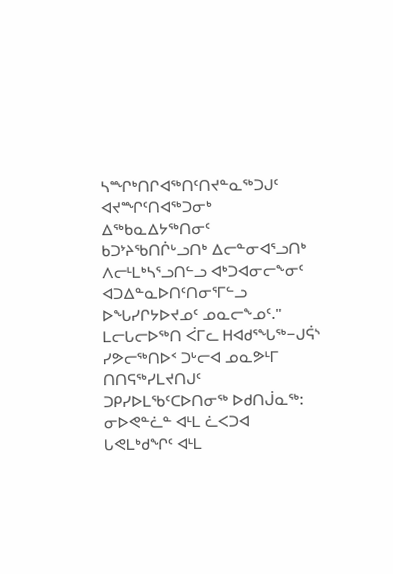ᓴᙱᒃᑎᒋᐊᖅᑎᑦᑎᔪᓐᓇᖅᑐᒍᑦ ᐊᔪᙱᑦᑎᐊᖅᑐᓂᒃ ᐃᖅᑲᓇᐃᔭᖅᑎᓂᑦ ᑲᑐᔾᔨᖃᑎᒌᒡᓗᑎᒃ ᐃᓕᓐᓂᐊᕐᓗᑎᒃ ᐱᓕᒻᒪᒃᓴᕐᓗᑎᓪᓗ ᐊᒃᑐᐊᓂᓕᖕᓂᑦ ᐊᑐᐃᓐᓇᐅᑎᑦᑎᓂᕐᒥᓪᓗ ᐅᖓᓯᒋᔭᐅᔪᓄᑦ ᓄᓇᓕᖕᓄᑦ."
ᒪᓕᒐᓕᐅᖅᑎ ᐹᒥᓚ ᕼᐊᑯᕐᖓᖅ−ᒍᕌᔅ
ᓯᕗᓕᖅᑎᐅᑉ ᑐᒡᓕᐊ ᓄᓇᕗᒻᒥ
ᑎᑎᕋᖅᓯᒪᔪᑎᒍᑦ ᑐᑭᓯᐅᒪᖃᑦᑕᐅᑎᓂᖅ ᐅᑯᑎᒎᓇᖅ: ᓂᐅᕙᓐᓛᓐ ᐊᒻᒪ ᓛᐸᑐᐊ ᒐᕙᒪᒃᑯᖏᑦ ᐊᒻᒪ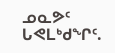ᓄᓇᕗᑦ ᒐᕙᒪᒃᑯᖏᑦ.